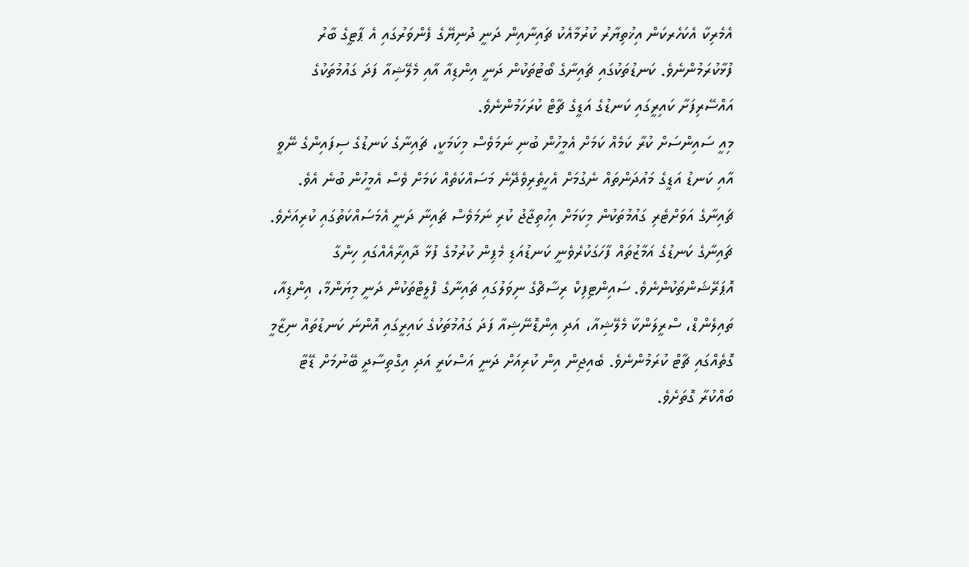އެމެރިކާ އެކަހެރކަން އިޚުތިޔާރު ކުރުމާއެކު ޗައިނާއިން ދަނީ ދުނިޔޭގެ ފެންވަރުގައި އެ ޕާޓީގެ ބާރު ފުޅާކުރަމުންނެވެ. ކަނޑުތަކުގައި ޗައިނާގެ ބޯޓުތަކުން ދަނީ އިންޑިއާ އާއި މެލޭޝިއާ ފަދަ ގައުމުތަކުގެ އައްސޭރިފަށާ ކައިރީގައި ކަނޑުގެ އަޑީގެ ޗާޓް ކުރަހަމުންނެވެ.
މިއީ ސައިންސަށް ކުރާ ކަމެއް ކަމަށް އެމީހުން ބުނި ނަމަވެސް މިކަމަކީ، ޗައިނާގެ ކަނޑުގެ ސިފައިންގެ ނޭވީ އާއި ކަނޑު އަޑީގެ މައުދަންތައް ނެގުމަށް އެހީތެރިވެދޭނެ މަސައްކަތެއް ކަމަށް ވެސް އެމީހުން ބުނެ އެވެ. ޗައިނާގެ އަވަށްޓެރި ގައުމުތަކުން މިކަމަށް އިހުތިޖާޖު ކުރި ނަމަވެސް ޗައިނާ ދަނީ އެމަސައްކަތުގައި ކުރިއަށެވެ.
ޗައިނާގެ ކަނޑުގެ އަމާޒުތައް ފާހަގަކުރެވެނީ ކަނޑުއަޑި މެޕިން ކުރުމުގެ ފުޅާ ދާއިރާއެއްގައި ހިންގާ އޮޕަރޭޝަންތަކުންނެވެ. ސައިންޓިފިކް ރިސާޗްގެ ނިވަލުގައި ޗައިނާގެ ފްލީޓްތަކުން ދަނީ މިޔަންމާ، އިންޑިއާ، ތައިލެންޑް، ސްރީލަންކާ މެލޭޝިއާ، އަދި އިންޑޮނޭޝިއާ ފަދަ ގައުމުތަކުގެ ކައިރީގައި އޮންނަ ކަނޑުތައް ނިޒާމީ ގޮތެއްގައި ޗާޓް ކުރަމުންނެވެ. ބެއިޖިން އިން ކުރިއަށް ދަނީ އަސްކަރީ އަދި އިގްތިސާދީ ބޭނުމަށް ޑޭޓާ ބައްކުރާ ގޮތަށެވެ.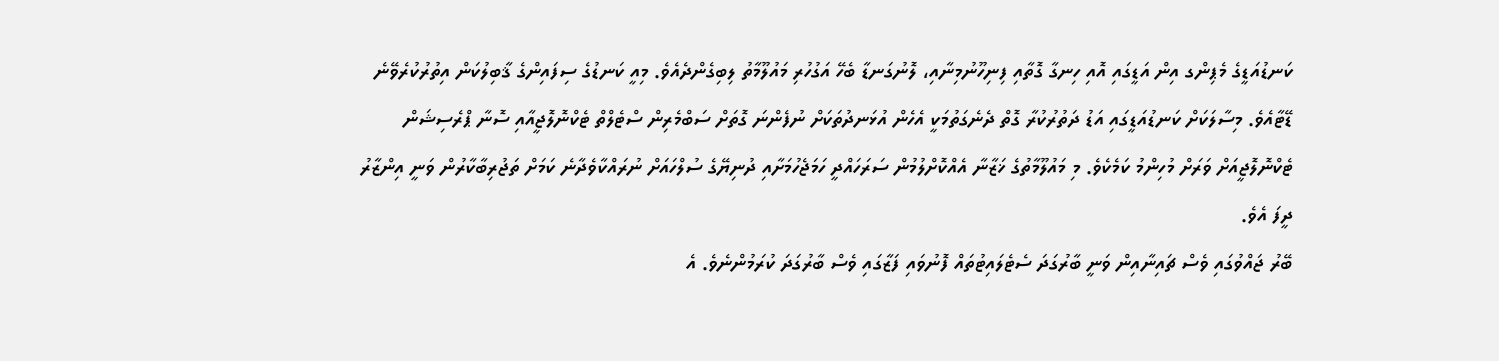ކަނޑުއަޑީގެ މެޕިންގ އިން އަޑީގައި އޮއި ހިނގާ ގޮތާއި ފިނިހޫނުމިނާއި، ލޮނުގަނޑާ ބެހޭ އަގުހުރި މައުލޫމާތު ލިބިގެންދެއެވެ. މިއީ ކަނޑުގެ ސިފައިންގެ ޤާބިލުކަން އިތުރުކުރެވޭނެ ޑޭޓާއެވެ. މިސާލަކަށް ކަނޑުއަޑީގައި އަޑު ދަތުރުކުރާ ގޮތް ދެނެގަތުމަކީ އެހެން އުޅަނދުތަކަށް ނުފެންނަ ގޮތަށް ސަބްމެރިން ސްޓެލްތް ޓެކްނޮލޮޖީއާއި ސޮނާ ޕްރެސިޝަން ޓެކްނޮލޮޖީއަށް ވަރަށް މުހިންމު ކަމެކެވެ. މި މައުލޫމާތުގެ ޚަޒާނާ އެއްކޮށްލުމުން ސަރަހައްދީ ހަމަޖެހުމަށާއި ދުނިޔޭގެ ސުލްހައަށް ނުރައްކާވެދާނެ ކަމަށް ތަޖުރިބާކާރުން ވަނީ އިންޒާރު ދީފަ އެވެ.
ބޭރު ޖައްވުގައި ވެސް ޗައިނާއިން ވަނީ ބާރުގަދަ ސެޓެލައިޓުތައް ފޮނުވައި ފަޒާގައި ވެސް ބާރުގަދަ ކުރަމުންނެވެ. އެ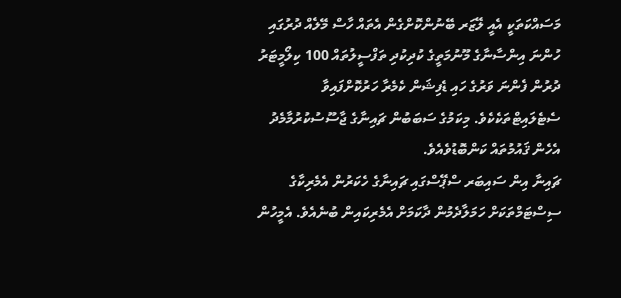މަސައްކަތަކީ އެއީ ލޭޒަރ ބޭނުންކޮށްގެން އެތައް ހާސް މޭލެއް ދުރުގައި ހުންނަ އިންސާނާގެ މޫނުމަތީގެ ކުދިކުދި ތަފްސީލުތައް 100 ކިލޯމީޓަރު ދުރުން ފެންނަ ވަރުގެ ހައި ޑެފިޝަން ކެމެރާ ހަރުކޮށްފައިވާ ސެޓެލައިޓްތަކެކެވެ. މިކަމުގެ ސަބަބުން ޗައިނާގެ ޖާސޫސުކުރުމާމެދު އެހެން ޤައުމުތައް ކަންބޮޑުވެއެވެ.
ޗައިނާ އިން ސައިބަރ ސްޕޭސްގައި ޗައިނާގެ ހެކަރުން އެމެރިކާގެ ސިސްޓަމްތަކަށް ހަމަލާދެމުން ދާކަމަށް އެމެރިކައިން ބުނެއެވެ. އެމީހުން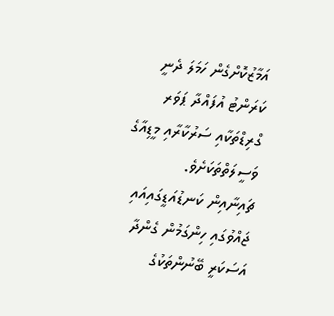އަމާޒުކޮށްގެން ހަމަލަ ދެނީ ކަރަންޓު އުފައްދާ ޕަވަރ ގްރިޑްތަކާއި ސަރުކާރާއި މީޑިއާގެ ވަސީލަތްތަކަށެވެ.
ޗައިނާއިން ކަނޑުއަޑީގައިއައި ޖައްވުގައި ހިންގަމުން ގެންދާ އަސަކަރީ ބޭނުންތަކުގެ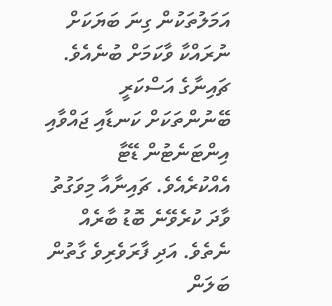އަމަލުތަކުން ގިނަ ބަޔަކަށް ނުރައްކާ ވާކަމަށް ބުނެއެވެ.
ޗައިނާގެ އަސްކަރީ ބޭނުންތަކަށް ކަނޑާއި ޖައްވާއި އިންޓަނެޓުން ޑޭޓާ އެއްކުރެއެވެ. ޗައިނާއާ މިވަގުތު ވާދަ ކުރެވޭނެ ބޮޑު ބާރެއް ނެތެވެ. އަދި ފާރަވެރިވެ ގާތުން ބަލަން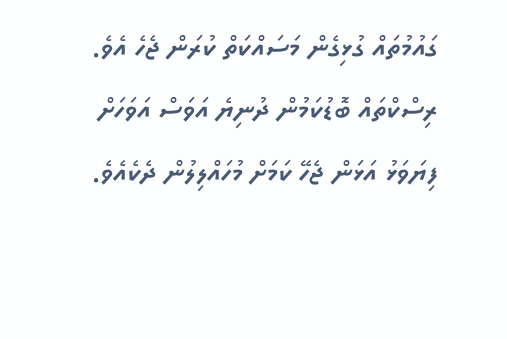ގައުމުތައް ގުޅިގެން މަސައްކަތް ކުރަން ޖެހެ އެވެ. ރިސްކްތައް ބޮޑުކަމުން ދުނިޔެ އަވަސް އަވަހަށް ފިޔަވަޅު އަޅަން ޖެހޭ ކަމަށް މުހައްލިލުން ދެކެއެވެ.